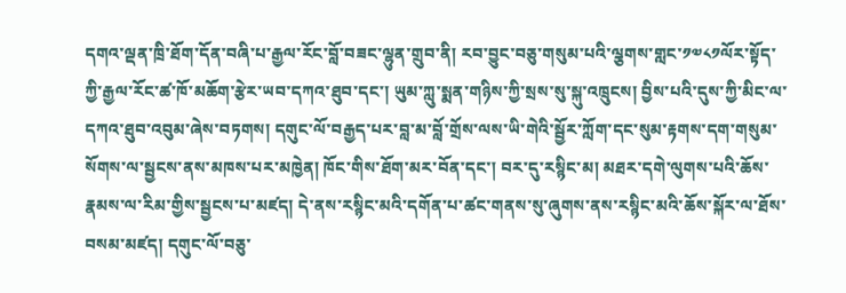དགའ་ལྡན་ཁྲི་ཐོག་དོན་བཞི་པ་རྒྱལ་རོང་བློ་བཟང་ལྷུན་གྲུབ་ནི། རབ་བྱུང་བཅུ་གསུམ་པའི་ལྕགས་གླང་༡༧༨༡ལོར་སྟོད་ཀྱི་རྒྱལ་རོང་ཚ་ཁོ་མཆོག་རྩེར་ཡབ་དཀའ་ཐུབ་དང་། ཡུམ་ཀླུ་སྨན་གཉིས་ཀྱི་སྲས་སུ་སྐུ་འཁྲུངས། བྱིས་པའི་དུས་ཀྱི་མིང་ལ་དཀའ་ཐུབ་འབུམ་ཞེས་བཏགས། དགུང་ལོ་བརྒྱད་པར་བླ་མ་བློ་གྲོས་ལས་ཡི་གེའི་སྦྱོར་ཀློག་དང་སུམ་རྟགས་དག་གསུམ་སོགས་ལ་སྦྱངས་ནས་མཁས་པར་མཁྱེན། ཁོང་གིས་ཐོག་མར་བོན་དང་། བར་དུ་རསྙིང་མ། མཐར་དགེ་ལུགས་པའི་ཆོས་རྣམས་ལ་རིམ་གྱིས་སྦྱངས་པ་མཛད། དེ་ནས་རསྙིང་མའི་དགོན་པ་ཚང་གནས་སུ་ཞུགས་ནས་རསྙིང་མའི་ཆོས་སྐོར་ལ་ཐོས་བསམ་མཛད། དགུང་ལོ་བཅུ་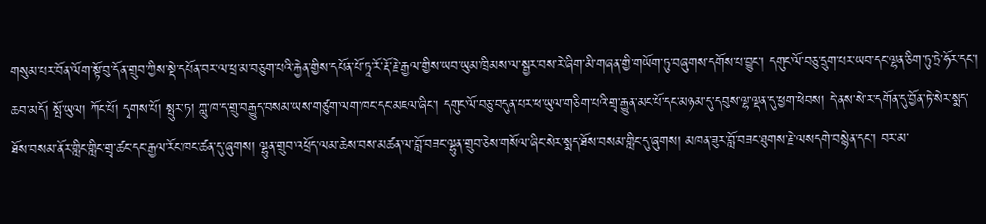གསུམ་པར་བོན་ལོག་སྟོ་བུ་དོན་གྲུབ་ཀྱིས་སྡེ་དཔོན་བར་ལ་ཕྲ་མ་བཅུག་པའི་རྐྱེན་གྱིས་དཔོན་པོ་ཏཱ་རོ་རྡོ་རྗེ་རྒྱལ་གྱིས་ཡབ་ཡུམ་ཁྲིམས་ལ་སྦྱར་བས་རེ་ཞིག་མི་གཞན་གྱི་གཡོག་ཏུ་བཞུགས་དགོས་པ་བྱུང་། དགུང་ལོ་བཅུ་དྲུག་པར་ཡབ་དང་ལྷན་ཅིག་ཏུ་ཏྲེ་ཧོར་དང་། ཆབ་མདོ། སྤོ་ཡུལ། ཀོང་པོ། དྭགས་པོ། སྤུར་ཏ། ཀླུ་ཁ་ད་གྲུ་བརྒྱུད་བསམ་ཡས་གཙུག་ལག་ཁང་དང་མཇལ་ཞིང་། དགུང་ལོ་བཅུ་བདུན་པར་ཕ་ཡུལ་གཅིག་པའི་གྲྭ་རྒྱུན་མང་པོ་དང་མཉམ་དུ་དབུས་ལྷ་ལྡན་དུ་ཕྱག་ཕེབས། དེ་ནས་སེ་ར་དགོན་དུ་བྱོན་ཏེ་སེར་སྨད་ཐོས་བསམ་ནོར་གླིང་གླིང་གྲྭ་ཚང་དང་རྒྱལ་རོང་ཁང་ཚན་དུ་ཞུགས། ལྷུན་གྲུབ་འཕྲོད་ལམ་ཆེས་བས་མཚན་ལ་བློ་བཟང་ལྷུན་གྲུབ་ཅེས་གསོལ་ཞིང་སེར་སྨད་ཐོས་བསམ་གླིང་དུ་ཞུགས། མཁན་ཟུར་བློ་བཟང་ཐུགས་རྗེ་ལསདགེ་བསྙེན་དང་། བར་མ་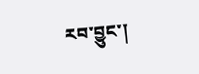རབ་བྱུང་།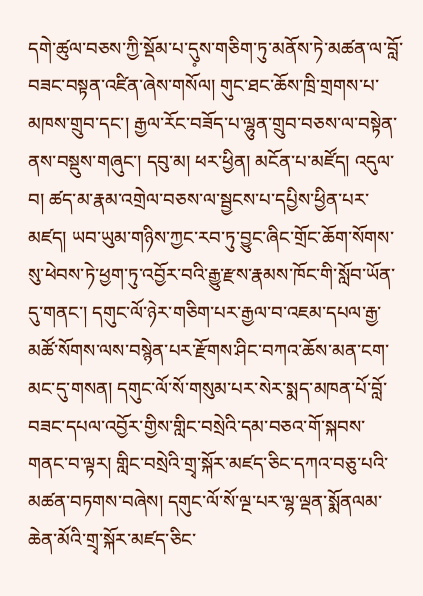དགེ་ཚུལ་བཅས་ཀྱི་སྡོམ་པ་དུ༷ས་གཅིག་ཏུ་མནོས་ཏེ་མཚན་ལ་བློ་བཟང་བསྟན་འཛིན་ཞེས་གསོལ། གུང་ཐང་ཆོས་ཁྲི་གྲགས་པ་མཁས་གྲུབ་དང་། རྒྱལ་རོང་བཟོད་པ་ལྷུན་གྲུབ་བཅས་ལ་བསྟེན་ནས་བསྡུས་གཞུང་། དབུ་མ། ཕར་ཕྱིན། མངོན་པ་མཛོད། འདུལ་བ། ཚད་མ་རྣམ་འགྲེལ་བཅས་ལ་སྦྱངས་པ་དཔྱིས་ཕྱིན་པར་མཛད། ཡབ་ཡུམ་གཉིས་ཀྱང་རབ་ཏུ་བྱུང་ཞིང་གྲོང་ཆོག་སོགས་སུ་ཕེབས་ཏེ་ཕྱག་ཏུ་འབྱོར་བའི་རྒྱུ་རྫས་རྣམས་ཁོང་གི་སློབ་ཡོན་དུ་གནང་། དགུང་ལོ་ཉེར་གཅིག་པར་རྒྱལ་བ་འཇམ་དཔལ་རྒྱ་མཚོ་སོགས་ལས་བསྙེན་པར་རྫོགས་ཤིང་བཀའ་ཆོས་མན་ངག་མང་དུ་གསན། དགུང་ལོ་སོ་གསུམ་པར་སེར་སྨད་མཁན་པོ་བློ་བཟང་དཔལ་འབྱོར་གྱིས་གླིང་བསྲེའི་དམ་བཅའ་གོ་སྐབས་གནང་བ་ལྟར། གླིང་བསྲེའི་གྲྭ་སྐོར་མཛད་ཅིང་དཀའ་བཅུ་པའི་མཚན་བཏགས་བཞེས། དགུང་ལོ་སོ་ལྔ་པར་ལྷ་ལྡན་སྨོནལམ་ཆེན་མོའི་གྲྭ་སྐོར་མཛད་ཅིང་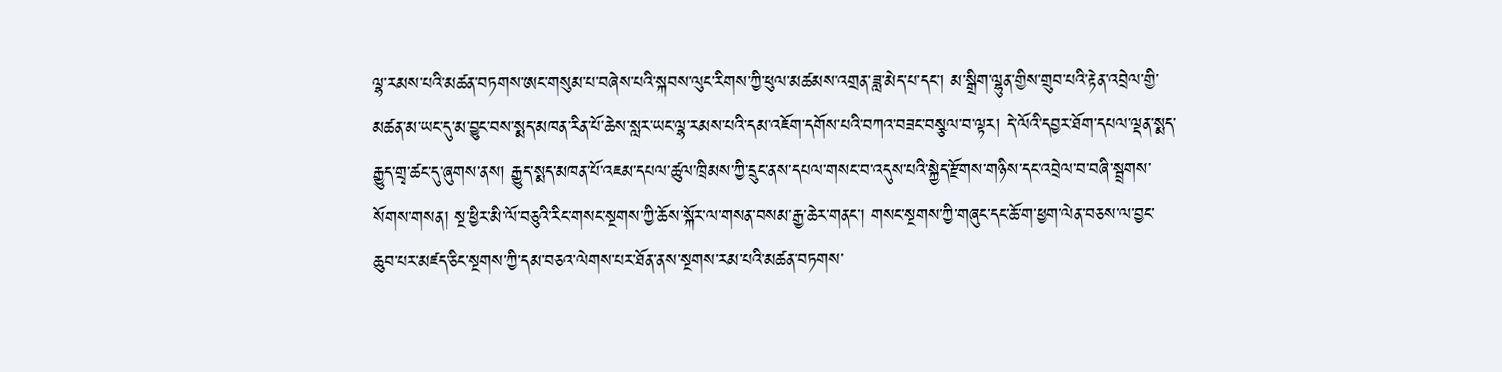ལྷ་རམས་པའི་མཚན་བཏགས་ཨང་གསུམ་པ་བཞེས་པའི་སྐབས་ལུང་རིགས་ཀྱི་ཕུལ་མཚམས་འགྲན་ཟླ་མེད་པ་དང་། མ་སྒྲིག་ལྷུན་གྱིས་གྲུབ་པའི་རྟེན་འབྲེལ་གྱི་མཚན་མ་ཡང་དུ་མ་བྱུང་བས་སྨད་མཁན་རིན་པོ་ཆེས་སླར་ཡང་ལྷ་རམས་པའི་དམ་འཇོག་དགོས་པའི་བཀའ་བཟང་བསྩལ་བ་ལྟར། དེ་ལོའི་དབྱར་ཐོག་དཔལ་ལྡན་སྨད་རྒྱུད་གྲྭ་ཚང་དུ་ཞུགས་ནས། རྒྱུད་སྨད་མཁན་པོ་འཇམ་དཔལ་ཚུལ་ཁྲིམས་ཀྱི་དྲུང་ནས་དཔལ་གསང་བ་འདུས་པའི་སྐྱེད་རྫོགས་གཉིས་དང་འབྲེལ་བ་བཞི་སྦྲགས་སོགས་གསན། སྔ་ཕྱིར་མི་ལོ་བཅུའི་རིང་གསང་སྔགས་ཀྱི་ཆོས་སྐོར་ལ་གསན་བསམ་རྒྱ་ཆེར་གནང་། གསང་སྔགས་ཀྱི་གཞུང་དང་ཆོ་ག་ཕྱག་ལེན་བཅས་ལ་བྱང་ཆུབ་པར་མཛད་ཅིང་སྔགས་ཀྱི་དམ་བཅའ་ལེགས་པར་ཐོན་ནས་སྔགས་རམ་པའི་མཚན་བཏགས་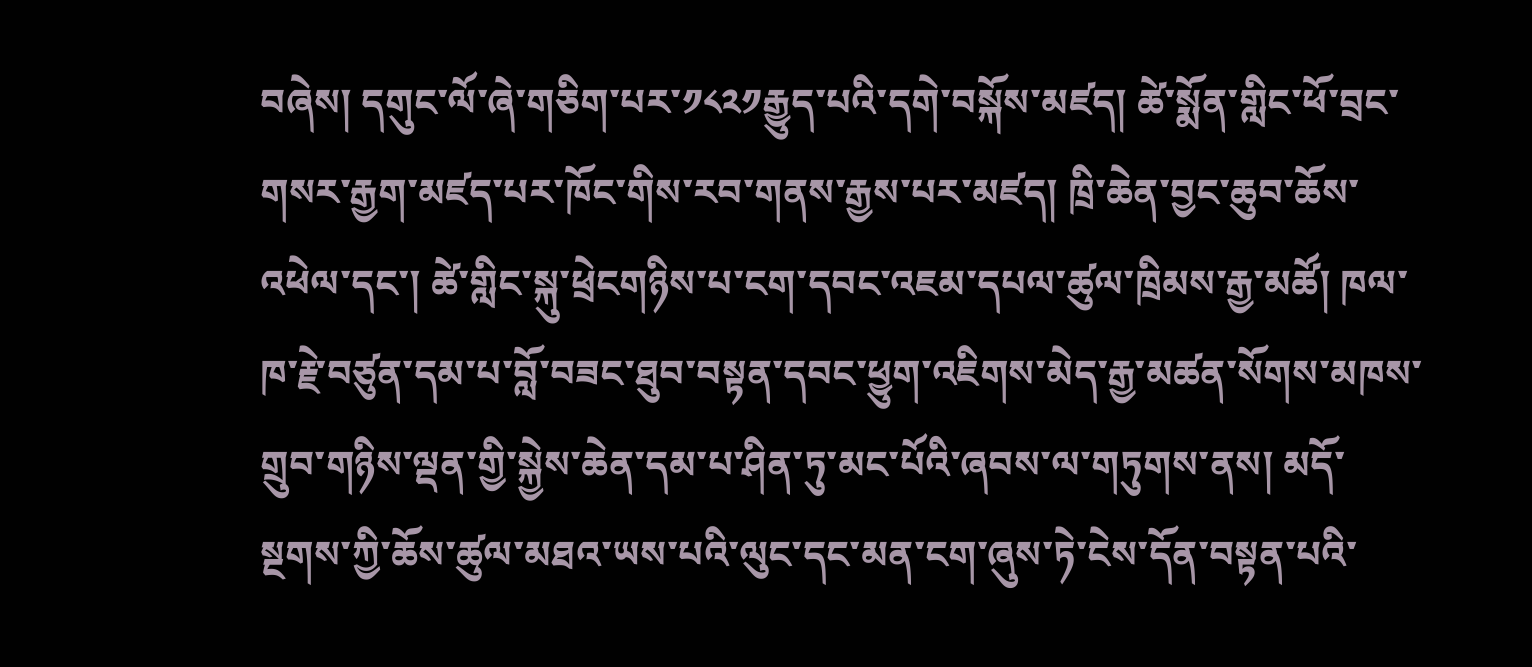བཞེས། དགུང་ལོ་ཞེ་གཅིག་པར་༡༨༢༡རྒྱུད་པའི་དགེ་བསྐོས་མཛད། ཚེ་སྨོན་གླིང་ཕོ་བྲང་གསར་རྒྱག་མཛད་པར་ཁོང་གིས་རབ་གནས་རྒྱས་པར་མཛད། ཁྲི་ཆེན་བྱང་ཆུབ་ཆོས་འཕེལ་དང་། ཚེ་གླིང་སྐུ་ཕྲེངགཉིས་པ་ངག་དབང་འཇམ་དཔལ་ཚུལ་ཁྲིམས་རྒྱ་མཚོ། ཁལ་ཁ་རྗེ་བཙུན་དམ་པ་བློ་བཟང་ཐུབ་བསྟན་དབང་ཕྱུག་འཇིགས་མེད་རྒྱ་མཚན་སོགས་མཁས་གྲུབ་གཉིས་ལྡན་གྱི་སྐྱེས་ཆེན་དམ་པ་ཤིན་ཏུ་མང་པོའི་ཞབས་ལ་གཏུགས་ནས། མདོ་སྔགས་ཀྱི་ཆོས་ཚུལ་མཐའ་ཡས་པའི་ལུང་དང་མན་ངག་ཞུས་ཏེ་ངེས་དོན་བསྟན་པའི་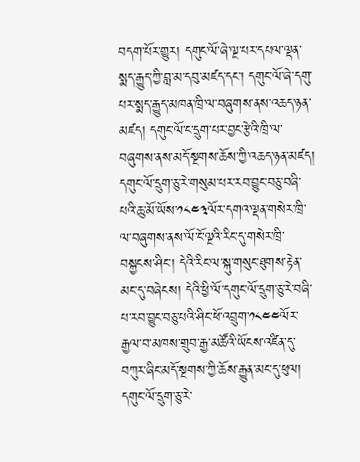བདག་པོར་གྱུར། དགུང་ལོ་ཞེ་ལྔ་པར་དཔལ་ལྡན་སྨད་རྒྱུད་ཀྱི་བླ་མ་དབུ་མཛད་དང་། དགུང་ལོ་ཞེ་དགུ་པར་སྨད་རྒྱུད་མཁན་ཁྲི་ལ་བཞུགས་ནས་འཆད་ཉན་མཛད། དགུང་ལོ་ང་དྲུག་པར་བྱང་རྩེའི་ཁྲི་ལ་བཞུགས་ནས་མདོ་སྔགས་ཆོས་ཀྱི་འཆད་ཉན་མཛད། དགུང་ལོ་དྲུག་ཅུ་རེ་གསུམ་པར་རབ་བྱུང་བཅུ་བཞི་པའི་ཆུ་མོ་ཡོས་༡༨༤༣ལོར་དགའ་ལྡན་གསེར་ཁྲི་ལ་བཞུགས་ནས་ལོ་ངོ་ལྔའི་རིང་དུ་གསེར་ཁྲི་བསྐྱངས་ཤིང་། དེའི་རིང་ལ་སྐུ་གསུང་ཐུགས་རྟེན་མང་དུ་བཞེངས། དེའི་ཕྱི་ལོ་དགུང་ལོ་དྲུག་ཅུ་རེ་བཞི་པ་རབ་བྱུང་བཅུ་པའི་ཤིང་ཕོ་འབྲུག་༡༨༤༤ལོར་རྒྱལ་བ་མཁས་གྲུབ་རྒྱ་མཚོའི་ཡོངས་འཛིན་དུ་བཀུར་ཞིང་མདོ་སྔགས་ཀྱི་ཆོས་རྒྱུན་མང་དུ་ཕུལ། དགུང་ལོ་དྲུག་ཅུ་རེ་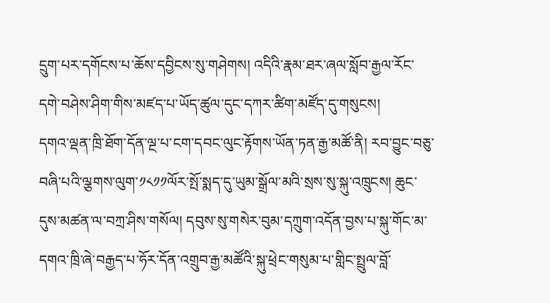དྲུག་པར་དགོངས་པ་ཆོས་དབྱིངས་སུ་གཤེགས། འདིའི་རྣམ་ཐར་ཞལ་སློབ་རྒྱལ་རོང་དགེ་བཤེས་ཤིག་གིས་མཛད་པ་ཡོད་ཚུལ་དུང་དཀར་ཚིག་མཛོད་དུ་གསུངས།
དགའ་ལྡན་ཁྲི་ཐོག་དོན་ལྔ་པ་ངག་དབང་ལུང་རྟོགས་ཡོན་ཏན་རྒྱ་མཚོ་ནི། རབ་བྱུང་བཅུ་བཞི་པའི་ལྕགས་ལུག་༡༨༡༡ལོར་སྤོ་སྨད་དུ་ཡུམ་སྒྲོལ་མའི་སྲས་སུ་སྐུ་འཁྲུངས། ཆུང་དུས་མཚན་ལ་བཀྲ་ཤིས་གསོལ། དབུས་སུ་གསེར་བུམ་དཀྲུག་འདོན་བྱས་པ་སྐུ་གོང་མ་དགའ་ཁྲི་ཞེ་བརྒྱད་པ་ཧོར་དོན་འགྲུབ་རྒྱ་མཚོའི་སྐུ་ཕྲེང་གསུམ་པ་གླིང་སྤྲུལ་བློ་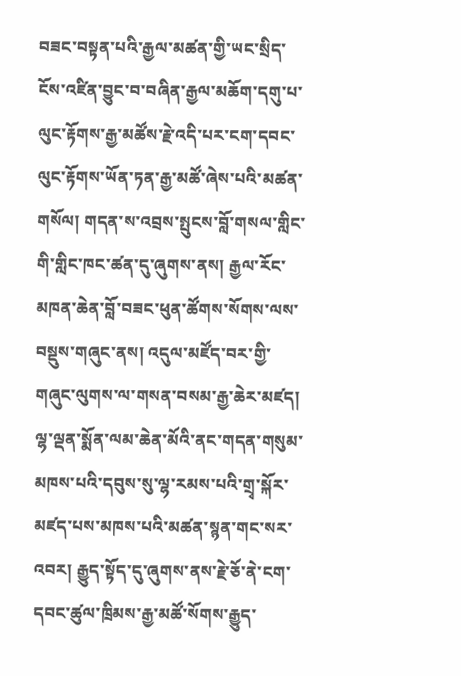བཟང་བསྟན་པའི་རྒྱལ་མཚན་གྱི་ཡང་སྲིད་ངོས་འཛིན་བྱུང་བ་བཞིན་རྒྱལ་མཆོག་དགུ་པ་ལུང་རྟོགས་རྒྱ་མཚོས་རྗེ་འདི་པར་ངག་དབང་ལུང་རྟོགས་ཡོན་ཏན་རྒྱ་མཚོ་ཞེས་པའི་མཚན་གསོལ། གདན་ས་འབྲས་སྤུངས་བློ་གསལ་གླིང་གི་གླིང་ཁང་ཚན་དུ་ཞུགས་ནས། རྒྱལ་རོང་མཁན་ཆེན་བློ་བཟང་ཕུན་ཚོགས་སོགས་ལས་བསྡུས་གཞུང་ནས། འདུལ་མཛོད་བར་གྱི་གཞུང་ལུགས་ལ་གསན་བསམ་རྒྱ་ཆེར་མཛད། ལྷ་ལྡན་སྨོན་ལམ་ཆེན་མོའི་ནང་གདན་གསུམ་མཁས་པའི་དབུས་སུ་ལྷ་རམས་པའི་གྲྭ་སྐོར་མཛད་པས་མཁས་པའི་མཚན་སྙན་གང་སར་འབར། རྒྱུད་སྟོད་དུ་ཞུགས་ནས་རྗེ་ཅོ་ནེ་ངག་དབང་ཚུལ་ཁྲིམས་རྒྱ་མཚོ་སོགས་རྒྱུད་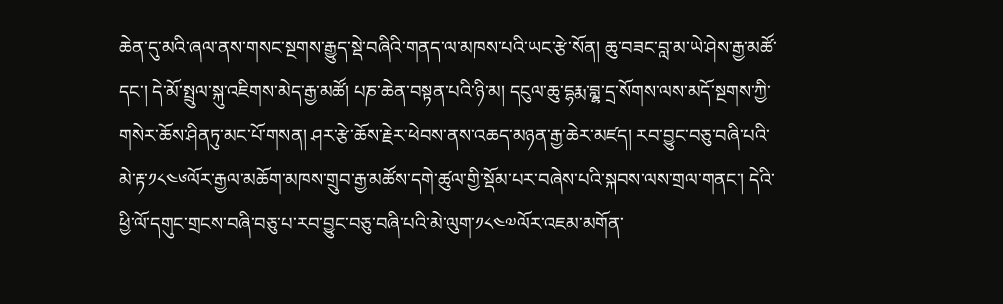ཆེན་དུ་མའི་ཞལ་ནས་གསང་སྔགས་རྒྱུད་སྡེ་བཞིའི་གནད་ལ་མཁས་པའི་ཡང་རྩེ་སོན། ཆུ་བཟང་བླ་མ་ཡེ་ཤེས་རྒྱ་མཚོ་དང་། དེ་མོ་སྤྲུལ་སྐུ་འཇིགས་མེད་རྒྱ་མཚོ། པཎ་ཆེན་བསྟན་པའི་ཉི་མ། དངུལ་ཆུ་དྷརྨ་བླྷ་དྲ་སོགས་ལས་མདོ་སྔགས་ཀྱི་གསེར་ཆོས་ཤིནཏུ་མང་པོ་གསན། ཤར་རྩེ་ཆོས་རྗེར་ཕེབས་ནས་འཆད་མཉན་རྒྱ་ཆེར་མཛད། རབ་བྱུང་བཅུ་བཞི་པའི་མེ་རྟ་༡༨༤༦ལོར་རྒྱལ་མཆོག་མཁས་གྲུབ་རྒྱ་མཚོས་དགེ་ཚུལ་གྱི་སྡོམ་པར་བཞེས་པའི་སྐབས་ལས་གྲལ་གནང་། དེའི་ཕྱི་ལོ་དགུང་གྲངས་བཞི་བཅུ་པ་རབ་བྱུང་བཅུ་བཞི་པའི་མེ་ལུག་༡༨༤༧ལོར་འཇམ་མགོན་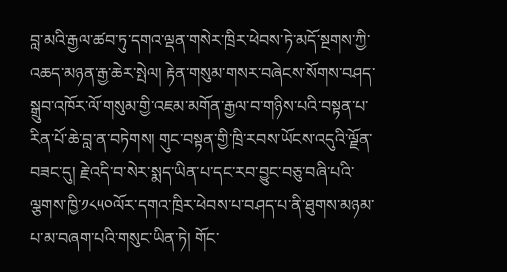བླ་མའི་རྒྱལ་ཚབ་ཏུ་དགའ་ལྡན་གསེར་ཁྲིར་ཕེབས་ཏེ་མདོ་སྔགས་ཀྱི་འཆད་མཉན་རྒྱ་ཆེར་སྤེལ། རྟེན་གསུམ་གསར་བཞེངས་སོགས་བཤད་སྒྲུབ་འཁོར་ལོ་གསུམ་གྱི་འཇམ་མགོན་རྒྱལ་བ་གཉིས་པའི་བསྟན་པ་རིན་པོ་ཆེ་བླ་ན་བཏེགས། གུང་བསྟན་གྱི་ཁྲི་རབས་ཡོངས་འདུའི་ལྗོན་བཟང་དུ། རྗེ་འདི་བ་སེར་སྨད་ཡིན་པ་དང་རབ་བྱུང་བཅུ་བཞི་པའི་ལྕགས་ཁྱི་༡༨༥༠ལོར་དགའ་ཁྲིར་ཕེབས་པ་བཤད་པ་ནི་ཐུགས་མཉམ་པ་མ་བཞག་པའི་གསུང་ཡིན་ཏེ། གོང་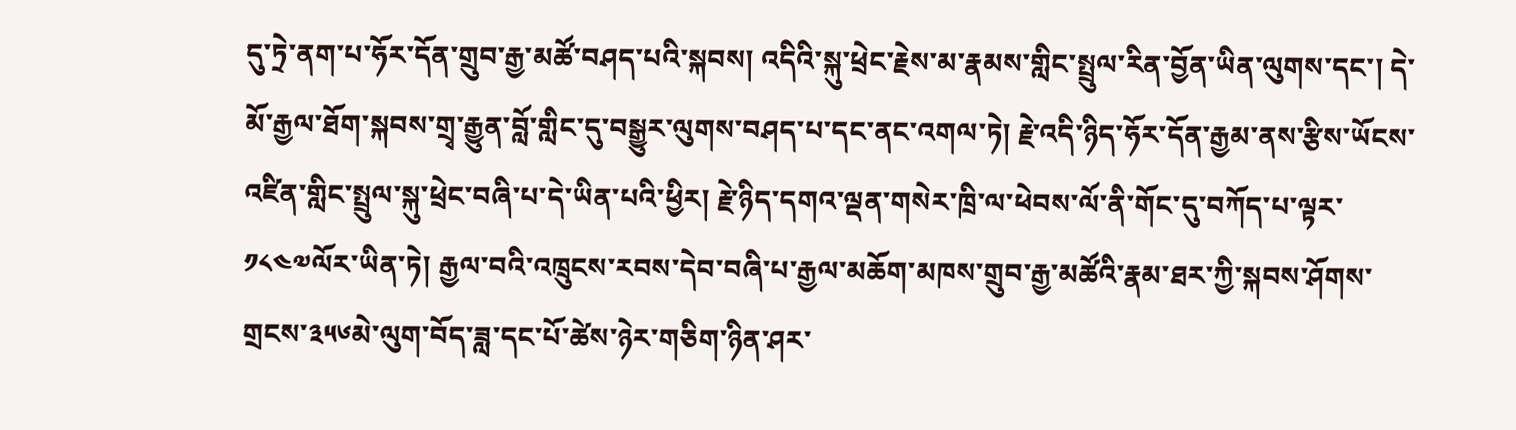དུ་ཏྲེ་ནག་པ་ཧོར་དོན་གྲུབ་རྒྱ་མཚོ་བཤད་པའི་སྐབས། འདིའི་སྐུ་ཕྲེང་རྗེས་མ་རྣམས་གླིང་སྤྲུལ་རིན་བྱོན་ཡིན་ལུགས་དང་། དེ་མོ་རྒྱལ་ཐོག་སྐབས་གྲྭ་རྒྱུན་བློ་གླིང་དུ་བསྒྱུར་ལུགས་བཤད་པ་དང་ནང་འགལ་ཏེ། རྗེ་འདི་ཉིད་ཧོར་དོན་རྒྱམ་ནས་རྩིས་ཡོངས་འཛིན་གླིང་སྤྲུལ་སྐུ་ཕྲེང་བཞི་པ་དེ་ཡིན་པའི་ཕྱིར། རྗེ་ཉིད་དགའ་ལྡན་གསེར་ཁྲི་ལ་ཕེབས་ལོ་ནི་གོང་དུ་བཀོད་པ་ལྟར་༡༨༤༧ལོར་ཡིན་ཏེ། རྒྱལ་བའི་འཁྲུངས་རབས་དེབ་བཞི་པ་རྒྱལ་མཆོག་མཁས་གྲུབ་རྒྱ་མཚོའི་རྣམ་ཐར་ཀྱི་སྐབས་ཤོགས་གྲངས་༣༥༦མེ་ལུག་བོད་ཟླ་དང་པོ་ཚེས་ཉེར་གཅིག་ཉིན་ཤར་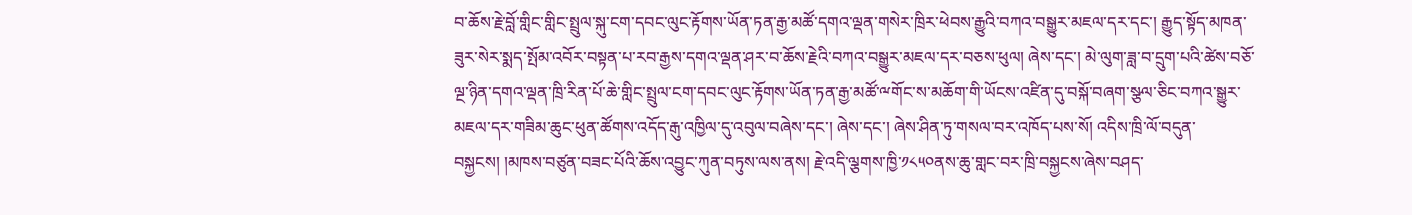བ་ཆོས་རྗེ་བློ་གླིང་གླིང་སྤྲུལ་སྐུ་ངག་དབང་ལུང་རྟོགས་ཡོན་ཏན་རྒྱ་མཚོ་དགའ་ལྡན་གསེར་ཁྲིར་ཕེབས་རྒྱུའི་བཀའ་བསྒྱུར་མཇལ་དར་དང་། རྒྱུད་སྟོད་མཁན་ཟུར་སེར་སྨད་སྤོམ་འབོར་བསྟན་པ་རབ་རྒྱས་དགའ་ལྡན་ཤར་བ་ཆོས་རྗེའི་བཀའ་བསྒྱུར་མཇལ་དར་བཅས་ཕུལ། ཞེས་དང་། མེ་ལུག་ཟླ་བ་དྲུག་པའི་ཚེས་བཅོ་ལྔ་ཉིན་དགའ་ལྡན་ཁྲི་རིན་པོ་ཆེ་གླིང་སྤྲུལ་ངག་དབང་ལུང་རྟོགས་ཡོན་ཏན་རྒྱ་མཚོ་ྋགོང་ས་མཆོག་གི་ཡོངས་འཛིན་དུ་བསྐོ་བཞག་སྩལ་ཅིང་བཀའ་སྒྱུར་མཇལ་དར་གཟིམ་ཆུང་ཕུན་ཚོགས་འདོད་རྒུ་འཁྱིལ་དུ་འབུལ་བཞེས་དང་། ཞེས་དང་། ཞེས་ཤིན་ཏུ་གསལ་བར་འཁོད་པས་སོ། འདིས་ཁྲི་ལོ་བདུན་བསྐྱངས། །མཁས་བཙུན་བཟང་པོའི་ཆོས་འབྱུང་ཀུན་བཏུས་ལས་ནས། རྗེ་འདི་ལྕགས་ཁྱི་༡༨༥༠ནས་ཆུ་གླང་བར་ཁྲི་བསྐྱངས་ཞེས་བཤད་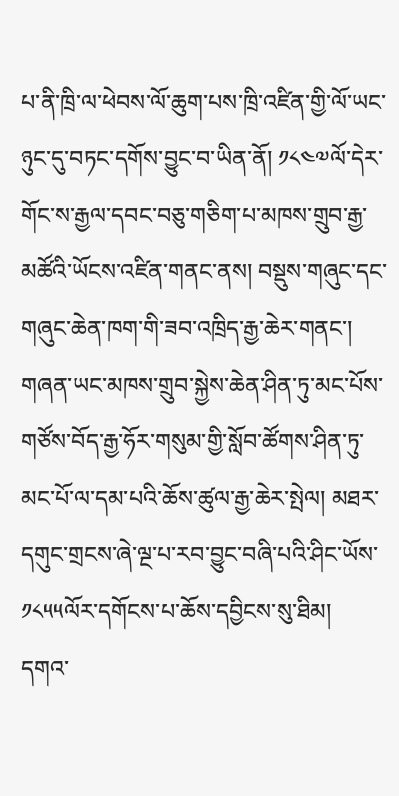པ་ནི་ཁྲི་ལ་ཕེབས་ལོ་ཆུག་པས་ཁྲི་འཛིན་གྱི་ལོ་ཡང་ཉུང་དུ་བཏང་དགོས་བྱུང་བ་ཡིན་ནོ། ༡༨༤༧ལོ་དེར་གོང་ས་རྒྱལ་དབང་བཅུ་གཅིག་པ་མཁས་གྲུབ་རྒྱ་མཚོའི་ཡོངས་འཛིན་གནང་ནས། བསྡུས་གཞུང་དང་གཞུང་ཆེན་ཁག་གི་ཟབ་འཁྲིད་རྒྱ་ཆེར་གནང་། གཞན་ཡང་མཁས་གྲུབ་སྐྱེས་ཆེན་ཤིན་ཏུ་མང་པོས་གཙོས་བོད་རྒྱ་ཧོར་གསུམ་གྱི་སློབ་ཚོགས་ཤིན་ཏུ་མང་པོ་ལ་དམ་པའི་ཆོས་ཚུལ་རྒྱ་ཆེར་སྤེལ། མཐར་དགུང་གྲངས་ཞེ་ལྔ་པ་རབ་བྱུང་བཞི་པའི་ཤིང་ཡོས་༡༨༥༥ལོར་དགོངས་པ་ཆོས་དབྱིངས་སུ་ཐིམ།
དགའ་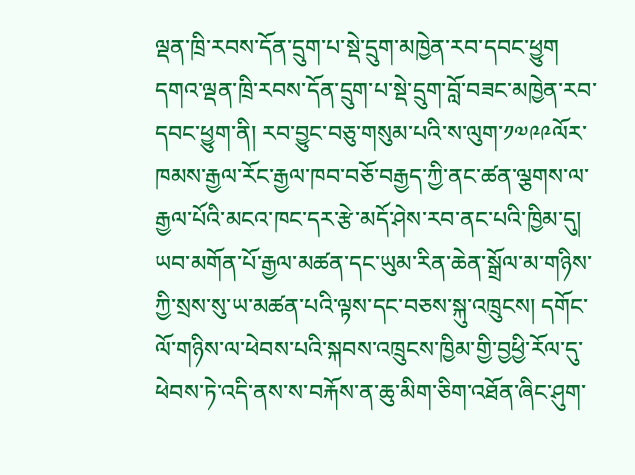ལྡན་ཁྲི་རབས་དོན་དྲུག་པ་སྡེ་དྲུག་མཁྱེན་རབ་དབང་ཕྱུག དགའ་ལྡན་ཁྲི་རབས་དོན་དྲུག་པ་སྡེ་དྲུག་བློ་བཟང་མཁྱེན་རབ་དབང་ཕྱུག་ནི། རབ་བྱུང་བཅུ་གསུམ་པའི་ས་ལུག་༡༧༩༩ལོར་ཁམས་རྒྱལ་རོང་རྒྱལ་ཁབ་བཅོ་བརྒྱད་ཀྱི་ནང་ཚན་ལྕགས་ལ་རྒྱལ་པོའི་མངའ་ཁང་དར་རྩེ་མདོ་ཤེས་རབ་ནང་པའི་ཁྱིམ་དུ། ཡབ་མགོན་པོ་རྒྱལ་མཚན་དང་ཡུམ་རིན་ཆེན་སྒྲོལ་མ་གཉིས་ཀྱི་སྲས་སུ་ཡ་མཚན་པའི་ལྟས་དང་བཅས་སྐུ་འཁྲུངས། དགོང་ལོ་གཉིས་ལ་ཕེབས་པའི་སྐབས་འཁྲུངས་ཁྱིམ་གྱི་བྱཕྱི་རོལ་དུ་ཕེབས་ཏེ་འདི་ནས་ས་བརྐོས་ན་ཆུ་མིག་ཅིག་འཐོན་ཞིང་ཤུག་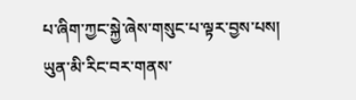པ་ཞིག་ཀྱང་སྐྱེ་ཞེས་གསུང་པ་ལྟར་བྱས་པས། ཡུན་མི་རིང་བར་གནས་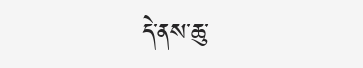དེ་ནས་ཆུ་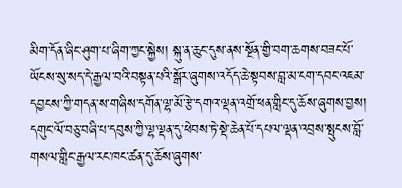མིག་དོན་ཞིང་ཤུག་པ་ཞིག་ཀྱང་སྐྱེས། སྐུ་ན་ཆུང་དུས་ནས་སྔོན་གྱི་བག་ཆགས་བཟང་པོ་ཡོངས་སུ་སད་དེ་རྒྱལ་བའི་བསྟན་པའི་སྒོར་ཞུགས་འདོད་ཆེ་སྟབས་བླ་མ་ངག་དབང་འཇམ་དབྱངས་ཀྱི་གདན་ས་གཞིས་དགོན་ལྷ་མོ་རྩེ་དགའ་ལྡན་འགྲོ་ཕན་གླིང་དུ་ཆོས་ཞུགས་བྱས། དགུང་ལོ་བཅུ་བཞི་པ་དབུས་ཀྱི་ལྷ་ལྡན་དུ་ཕེབས་ཏེ་སྡེ་ཆེན་པོ་དཔལ་ལྡན་འབྲས་སྤུངས་བློ་གསལ་གླིང་རྒྱལ་རང་ཁང་ཚན་དུ་ཆོས་ཞུགས་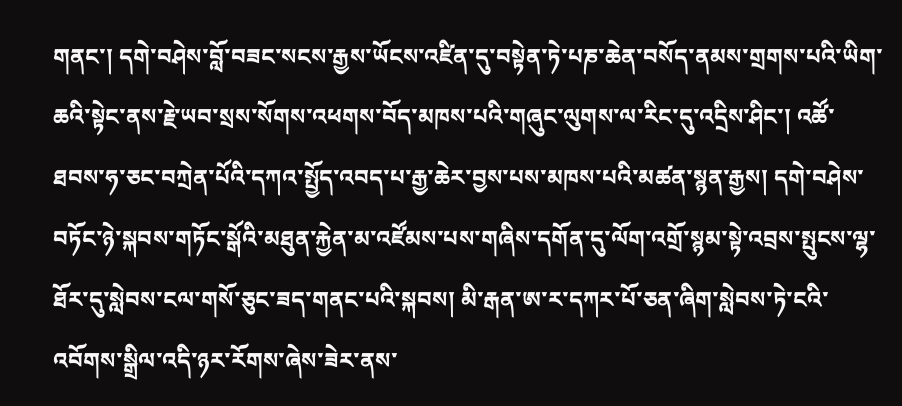གནང་། དགེ་བཤེས་བློ་བཟང་སངས་རྒྱས་ཡོངས་འཛིན་དུ་བསྟེན་ཏེ་པཎ་ཆེན་བསོད་ནམས་གྲགས་པའི་ཡིག་ཆའི་སྟེང་ནས་རྗེ་ཡབ་སྲས་སོགས་འཕགས་བོད་མཁས་པའི་གཞུང་ལུགས་ལ་རིང་དུ་འདྲིས་ཤིང་། འཚོ་ཐབས་ཧ་ཅང་བཀྲེན་པོའི་དཀའ་སྤྱོད་འབད་པ་རྒྱ་ཆེར་བྱས་པས་མཁས་པའི་མཚན་སྙན་རྒྱས། དགེ་བཤེས་བཏོང་ཉེ་སྐབས་གཏོང་སྒོའི་མཐུན་རྐྱེན་མ་འཛོམས་པས་གཞིས་དགོན་དུ་ལོག་འགྲོ་སྙམ་སྟེ་འབྲས་སྤུངས་ལྷ་ཐོར་དུ་སླེབས་ངལ་གསོ་ཅུང་ཟད་གནང་པའི་སྐབས། མི་རྒན་ཨ་ར་དཀར་པོ་ཅན་ཞིག་སླེབས་ཏེ་ངའི་འབོགས་སྒྲིལ་འདི་ཉར་རོགས་ཞེས་ཟེར་ནས་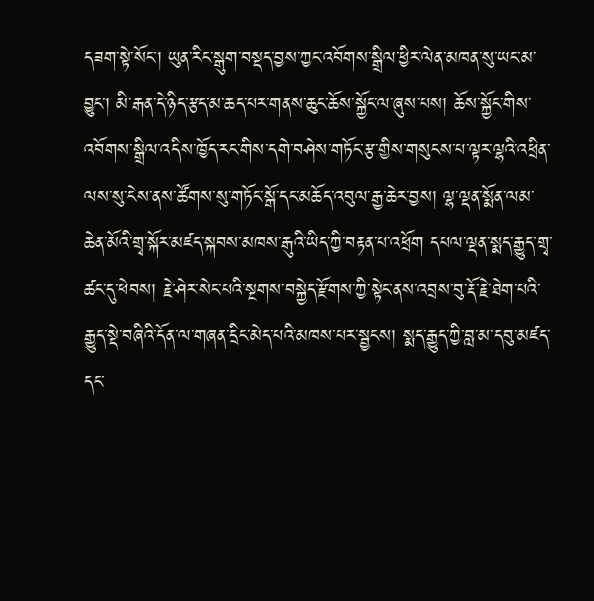དཟག་སྟེ་སོང་། ཡུན་རིང་སྒུག་བསྡད་བྱས་ཀྱང་འབོགས་སྒྲིལ་ཕྱིར་ལེན་མཁན་སུ་ཡང་མ་བྱུང་། མི་རྒན་དེ་ཉིད་རྩད་མ་ཆད་པར་གནས་ཆུང་ཆོས་སྐྱོང་ལ་ཞུས་པས། ཆོས་སྐྱོང་གིས་འབོགས་སྒྲིལ་འདིས་ཁྱོད་རང་གིས་དགེ་བཤེས་གཏོང་རྩ་གྱིས་གསུངས་པ་ལྟར་ལྷའི་འཕྲིན་ལས་སུ་ངེས་ནས་ཚོགས་སུ་གཏོང་སྒོ་དང་མཆོད་འབུལ་རྒྱ་ཆེར་བྱས། ལྷ་ལྡན་སྨོན་ལམ་ཆེན་མོའི་གྲྭ་སྐོར་མཛད་སྐབས་མཁས་རྒུའི་ཡིད་ཀྱི་བརྟན་པ་འཕྲོག དཔལ་ལྡན་སྨད་རྒྱུད་གྲྭ་ཚང་དུ་ཕེབས། རྗེ་ཤེར་སེང་པའི་སྔགས་བསྐྱེད་རྫོགས་ཀྱི་སྟེང་ནས་འབྲས་བུ་རྡོ་རྗེ་ཐེག་པའི་རྒྱུད་སྡེ་བཞིའི་དོན་ལ་གཞན་དྲིང་མེད་པའི་མཁས་པར་སྦྱངས། སྨད་རྒྱུད་ཀྱི་བླ་མ་དབུ་མཛད་དང་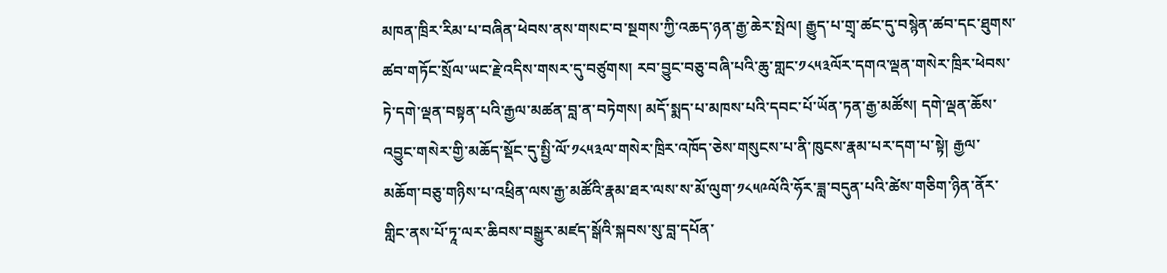མཁན་ཁྲིར་རིམ་པ་བཞིན་ཕེབས་ནས་གསང་བ་སྔགས་ཀྱི་འཆད་ཉན་རྒྱ་ཆེར་སྤེལ། རྒྱུད་པ་གྲྭ་ཚང་དུ་བསྙེན་ཚབ་དང་ཐུགས་ཚབ་གཏོང་སྲོལ་ཡང་རྗེ་འདིས་གསར་དུ་བཙུགས། རབ་བྱུང་བཅུ་བཞི་པའི་ཆུ་གླང་༡༨༥༣ལོར་དགའ་ལྡན་གསེར་ཁྲིར་ཕེབས་ཏེ་དགེ་ལྡན་བསྟན་པའི་རྒྱལ་མཚན་བླ་ན་བཏེགས། མདོ་སྨད་པ་མཁས་པའི་དབང་པོ་ཡོན་ཏན་རྒྱ་མཚོས། དགེ་ལྡན་ཆོས་འབྱུང་གསེར་གྱི་མཆོད་སྡོང་དུ་སྤྱི་ལོ་༡༨༥༣ལ་གསེར་ཁྲིར་འཁོད་ཅེས་གསུངས་པ་ནི་ཁུངས་རྣམ་པར་དག་པ་སྟེ། རྒྱལ་མཆོག་བཅུ་གཉིས་པ་འཕྲིན་ལས་རྒྱ་མཚོའི་རྣམ་ཐར་ལས་ས་མོ་ལུག་༡༨༥༩ལོའི་ཧོར་ཟླ་བདུན་པའི་ཚེས་གཅིག་ཉིན་ནོར་གླིང་ནས་པོ་ཏཱ་ལར་ཆིབས་བསྒྱུར་མཛད་སྒོའི་སྐབས་སུ་བླ་དཔོན་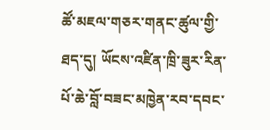ཚོ་མཇལ་གཅར་གནང་ཚུལ་གྱི་ཐད་དུ། ཡོངས་འཛིན་ཁྲི་ཟུར་རིན་པོ་ཆེ་བློ་བཟང་མཁྱེན་རབ་དབང་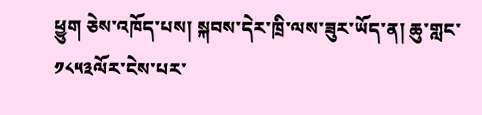ཕྱུག ཅེས་འཁོད་པས། སྐབས་དེར་ཁྲི་ལས་ཟུར་ཡོད་ན། ཆུ་གླང་༡༨༥༣ལོར་ངེས་པར་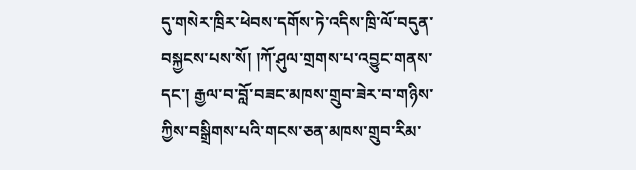དུ་གསེར་ཁྲིར་ཕེབས་དགོས་ཏེ་འདིས་ཁྲི་ལོ་བདུན་བསྐྱངས་པས་སོ། །ཀོ་ཤུལ་གྲགས་པ་འབྱུང་གནས་དང་། རྒྱལ་བ་བློ་བཟང་མཁས་གྲུབ་ཟེར་བ་གཉིས་ཀྱིས་བསྒྲིགས་པའི་གངས་ཅན་མཁས་གྲུབ་རིམ་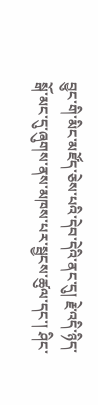བྱུང་གི་མིང་མཛོད་ཅེས་པའི་དེབ་དེའི་ནང་དུ། རྗེ་འདི་ཉིད་སྒོ་མང་དུ་ཞུགས་ནས་མཁས་པར་སྦྱངས་ཚུལ་དང་། ཤིང་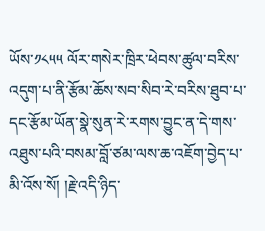ཡོས་༡༨༥༥ ལོར་གསེར་ཁྲིར་ཕེབས་ཚུལ་བརིས་འདུག་པ་ནི་རྩོམ་ཆོས་སབ་སིབ་རེ་བརིས་ཐུབ་པ་དང་རྩོམ་ཡོན་སྣེ་སུན་རེ་རགས་བྱུང་ན་དེ་གས་འཐུས་པའི་བསམ་བློ་ཙམ་ལས་ཆ་འཇོག་བྱེད་པ་མི་འོས་སོ། །རྗེ་འདི་ཉིད་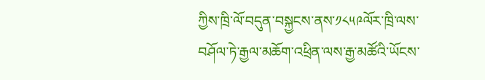ཀྱིས་ཁྲི་ལོ་བདུན་བསྐྱངས་ནས་༡༨༥༩ལོར་ཁྲི་ལས་བཤོལ་ཏེ་རྒྱལ་མཆོག་འཕྲིན་ལས་རྒྱ་མཚོའི་ཡོངས་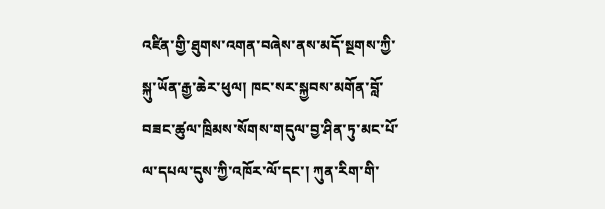འཛིན་གྱི་ཐུགས་འགན་བཞེས་ནས་མདོ་སྔགས་ཀྱི་སྐུ་ཡོན་རྒྱ་ཆེར་ཕུལ། ཁང་སར་སྐྱབས་མགོན་བློ་བཟང་ཚུལ་ཁྲིམས་སོགས་གདུལ་བྱ་ཤིན་ཏུ་མང་པོ་ལ་དཔལ་དུས་ཀྱི་འཁོར་ལོ་དང་། ཀུན་རིག་གི་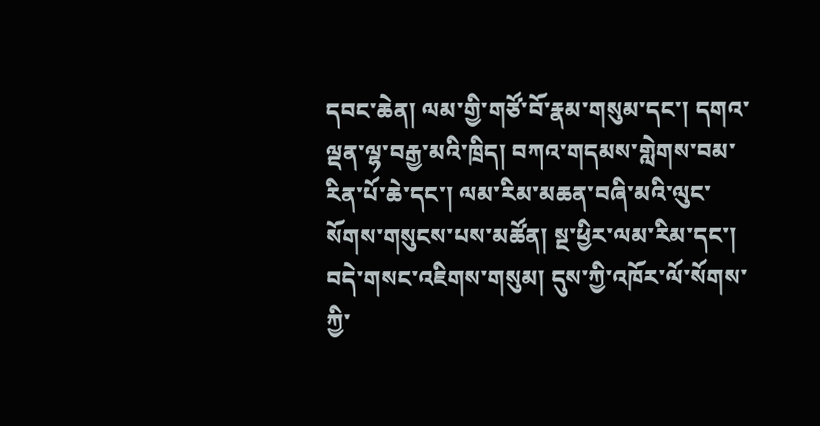དབང་ཆེན། ལམ་གྱི་གཙོ་བོ་རྣམ་གསུམ་དང་། དགའ་ལྡན་ལྷ་བརྒྱ་མའི་ཁྲིད། བཀའ་གདམས་གླེགས་བམ་རིན་པོ་ཆེ་དང་། ལམ་རིམ་མཆན་བཞི་མའི་ལུང་སོགས་གསུངས་པས་མཚོན། སྔ་ཕྱིར་ལམ་རིམ་དང་། བདེ་གསང་འཇིགས་གསུམ། དུས་ཀྱི་འཁོར་ལོ་སོགས་ཀྱི་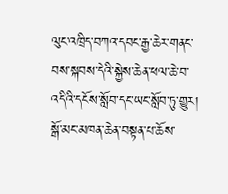ལུང་འཁྲིད་བཀའ་དབང་རྒྱ་ཆེར་གནང་བས་སྐབས་དེའི་སྐྱེས་ཆེན་ཕལ་ཆེ་བ་འདིའི་དངོས་སློབ་དང་ཡང་སློབ་ཏུ་གྱུར། སྒོ་མང་མཁན་ཆེན་བསྟན་པ་ཆོས་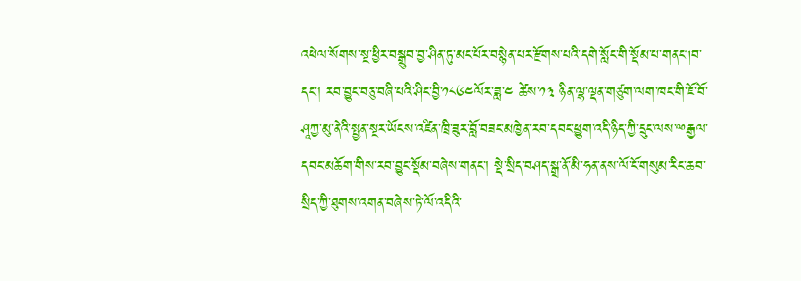འཕེལ་སོགས་སྔ་ཕྱིར་བསྒྲུབ་བྱ་ཤིན་ཏུ་མང་པོར་བསྙེན་པར་རྫོགས་པའི་དགེ་སློང་གི་སྡོམ་པ་གནང།བ་དང་། རབ་བྱུང་བཅུ་བཞི་པའི་ཤིང་བྱི་༡༨༦༤ལོར་ཟླ་༤ ཚེས་༡༣ ཉིན་ལྷ་ལྡན་གཙུག་ལག་ཁང་གི་ཇོ་བོ་ཤཱཀྱ་མུ་ནེའི་སྤྱན་སྔར་ཡོངས་འཛིན་ཁྲི་ཟུར་བློ་བཟང་མཁྱེན་རབ་དབང་ཕྱུག་འདི་ཉིད་ཀྱི་དྲུང་ལས་ྋརྒྱལ་དབང་མཆོག་གིས་རབ་བྱུང་སྡོམ་བཞེས་གནང་། སྡེ་སྲིད་བཤད་སྒྲ་ནོ་མི་ཧན་ནས་ལོ་ངོ་གསུམ་རིང་ཆབ་སྲིད་ཀྱི་ཐུགས་འགན་བཞེས་ཏེ་ལོ་འདིའི་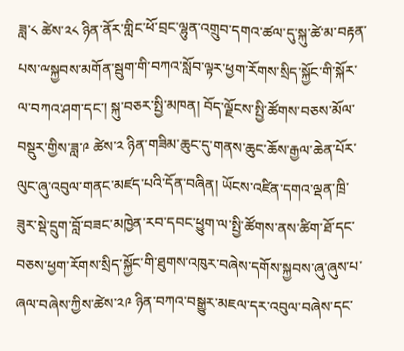ཟླ་༨ ཚེས་༢༨ ཉིན་ནོར་གླིང་ཕོ་བྲང་ལྷུན་འགྲུབ་དགའ་ཚལ་དུ་སྐུ་ཚེ་མ་བརྟན་པས་ྋསྐྱབས་མགོན་སྦུག་གི་བཀའ་སློབ་ལྟར་ཕྱག་རོགས་སྲིད་སྐྱོང་གི་སྐོར་ལ་བཀའ་ཤག་དང་། སྐུ་བཅར་སྤྱི་མཁན། བོད་ལྗོངས་སྤྱི་ཚོགས་བཅས་མོལ་བསྡུར་གྱིས་ཟླ་༩ ཚེས་༢ ཉིན་གཟིམ་ཆུང་དུ་གནས་ཆུང་ཆོས་རྒྱལ་ཆེན་པོར་ལུང་ཞུ་འབུལ་གནང་མཛད་པའི་དོན་བཞིན། ཡོངས་འཛིན་དགའ་ལྡན་ཁྲི་ཟུར་སྡེ་དྲུག་བློ་བཟང་མཁྱེན་རབ་དབང་ཕྱུག་ལ་སྤྱི་ཚོགས་ནས་ཚིག་ཐོ་དང་བཅས་ཕྱག་རོགས་སྲིད་སྐྱོང་གི་ཐུགས་འཁུར་བཞེས་དགོས་སྐྱབས་ཞུ་ཞུས་པ་ཞལ་བཞེས་ཀྱིས་ཚེས་༢༩ ཉིན་བཀའ་བསྒྱུར་མཇལ་དར་འབུལ་བཞེས་དང་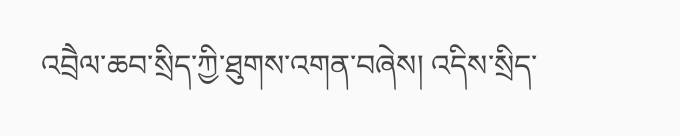འབྲཻལ་ཆབ་སྲིད་ཀྱི་ཐུགས་འགན་བཞེས། འདིས་སྲིད་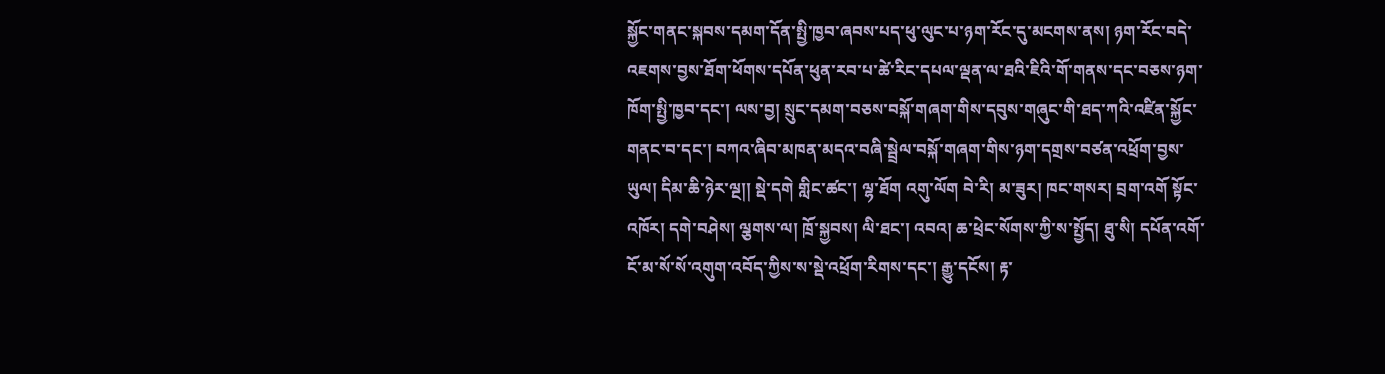སྐྱོང་གནང་སྐབས་དམག་དོན་སྤྱི་ཁྱབ་ཞབས་པད་ཕུ་ལུང་པ་ཉག་རོང་དུ་མངགས་ནས། ཉག་རོང་བདེ་འཇགས་བྱས་ཐོག་ཕོགས་དཔོན་ཕུན་རབ་པ་ཚེ་རིང་དཔལ་ལྡན་ལ་ཐའི་ཇིའི་གོ་གནས་དང་བཅས་ཉག་ཁོག་སྤྱི་ཁྱབ་དང་། ལས་བྱ། སྲུང་དམག་བཅས་བསྐོ་གཞག་གིས་དབུས་གཞུང་གི་ཐད་ཀའི་འཛིན་སྐྱོང་གནང་བ་དང་། བཀའ་ཞིབ་མཁན་མདའ་བཞི་སྦྲེལ་བསྐོ་གཞག་གིས་ཉག་དགྲས་བཙན་འཕྲོག་བྱས་ཡུལ། དིམ་ཆི་ཉེར་ལྔ།། སྡེ་དགེ གླིང་ཚང་། ལྷ་ཐོག འགུ་ལོག བེ་རི། མ་ཟུར། ཁང་གསར། བྲག་འགོ སྟོང་འཁོར། དགེ་བཤེས། ལྕགས་ལ། ཁྲོ་སྐྱབས། ལི་ཐང་། འབའ། ཆ་ཕྲེང་སོགས་ཀྱི་ས་སྤྱོད། ཐུ་སི། དཔོན་འགོ་ངོ་མ་སོ་སོ་འགུག་འབོད་ཀྱིས་ས་སྡེ་འཕྲོག་རིགས་དང་། རྒྱུ་དངོས། རྟ་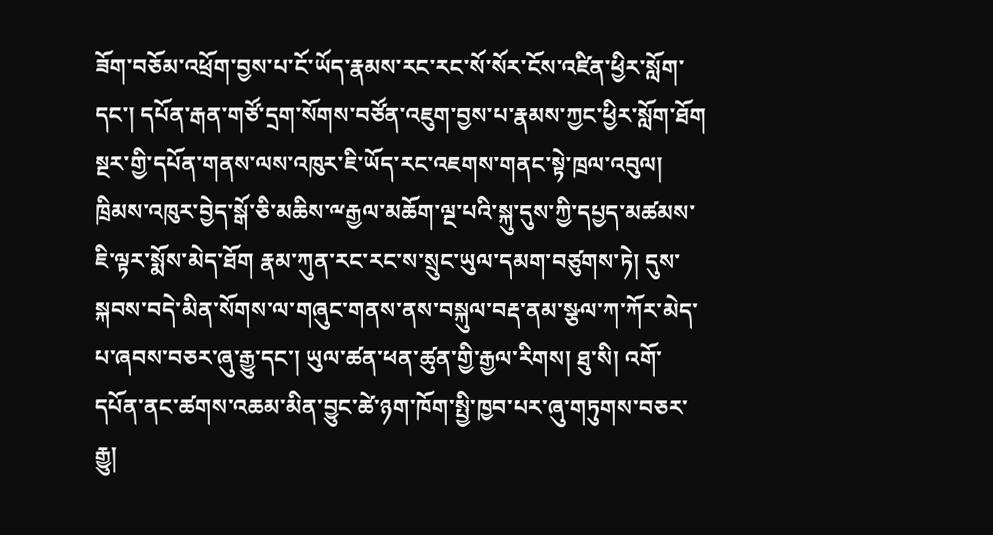ཟོག་བཅོམ་འཕྲོག་བྱས་པ་ངོ་ཡོད་རྣམས་རང་རང་སོ་སོར་ངོས་འཛིན་ཕྱིར་སློག་དང་། དཔོན་རྒན་གཙོ་དྲག་སོགས་བཙོན་འཇུག་བྱས་པ་རྣམས་ཀྱང་ཕྱིར་སློག་ཐོག སྔར་གྱི་དཔོན་གནས་ལས་འཁུར་ཇི་ཡོད་རང་འཇགས་གནང་སྟེ་ཁྲལ་འབུལ། ཁྲིམས་འཁུར་བྱེད་སྒོ་ཅི་མཆིས་ྋརྒྱལ་མཆོག་ལྔ་པའི་སྐུ་དུས་ཀྱི་དཔྱད་མཚམས་ཇི་ལྟར་སྨོས་མེད་ཐོག རྣམ་ཀུན་རང་རང་ས་སྲུང་ཡུལ་དམག་བཙུགས་ཏེ། དུས་སྐབས་བདེ་མིན་སོགས་ལ་གཞུང་གནས་ནས་བསྐུལ་བརྡ་ནམ་སྩལ་ཀ་ཀོར་མེད་པ་ཞབས་བཅར་ཞུ་རྒྱུ་དང་། ཡུལ་ཚན་ཕན་ཚུན་གྱི་རྒྱལ་རིགས། ཐུ་སི། འགོ་དཔོན་ནང་ཚགས་འཆམ་མིན་བྱུང་ཚེ་ཉག་ཁོག་སྤྱི་ཁྱབ་པར་ཞུ་གཏུགས་བཅར་རྒྱུ།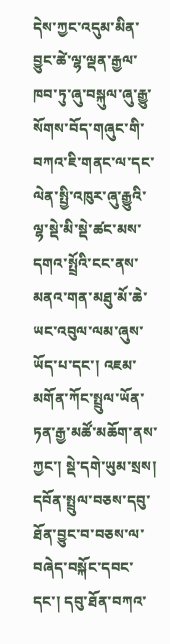དེས་ཀྱང་འདུམ་མིན་བྱུང་ཚེ་ལྷ་ལྡན་རྒྱལ་ཁབ་ཏུ་ཞུ་བསྐུལ་ཞུ་རྒྱུ་སོགས་བོད་གཞུང་གི་བཀའ་ཇི་གནང་ལ་དང་ལེན་སྤྱི་འཁུར་ཞུ་རྒྱུའི་ལྷ་སྡེ་མི་སྡེ་ཚང་མས་དགའ་སྤྲོའི་ངང་ནས་མནའ་གན་མཐུ་མོ་ཆེ་ཡང་འབུལ་ལམ་ཞུས་ཡོད་པ་དང་། འཇམ་མགོན་ཀོང་སྤྲུལ་ཡོན་ཏན་རྒྱ་མཚོ་མཆོག་ནས་ཀྱང་། སྡེ་དགེ་ཡུམ་སྲས། དབོན་སྤྲུལ་བཅས་དབུ་ཐོན་བྱུང་བ་བཅས་ལ་བཞེད་བསྐོང་དབང་དང་། དབུ་ཐོན་བཀའ་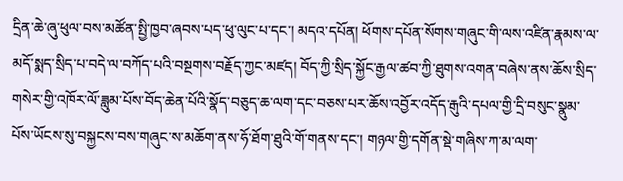དྲིན་ཆེ་ཞུ་ཕུལ་བས་མཚོན་སྤྱི་ཁྱབ་ཞབས་པད་ཕུ་ལུང་པ་དང་། མདའ་དཔོན། ཕོགས་དཔོན་སོགས་གཞུང་གི་ལས་འཛིན་རྣམས་ལ་མདོ་སྨད་སྲིད་པ་བདེ་ལ་བཀོད་པའི་བསྔགས་བརྗོད་ཀྱང་མཛད། བོད་ཀྱི་སྲིད་སྐྱོང་རྒྱལ་ཚབ་ཀྱི་ཐུགས་འགན་བཞེས་ནས་ཆོས་སྲིད་གསེར་གྱི་འཁོར་ལོ་ཟླུམ་པོས་བོད་ཆེན་པོའི་སྣོད་བཅུད་ཆ་ལག་དང་བཅས་པར་ཆོས་འབྱོར་འདོད་རྒུའི་དཔལ་གྱི་དྲི་བསུང་སྣུམ་པོས་ཡོངས་སུ་བསྐྱངས་བས་གཞུང་ས་མཆོག་ནས་ཧོ་ཐོག་ཐུའི་གོ་གནས་དང་། གཉལ་གྱི་དགོན་སྡེ་གཞིས་ཀ་མ་ལག་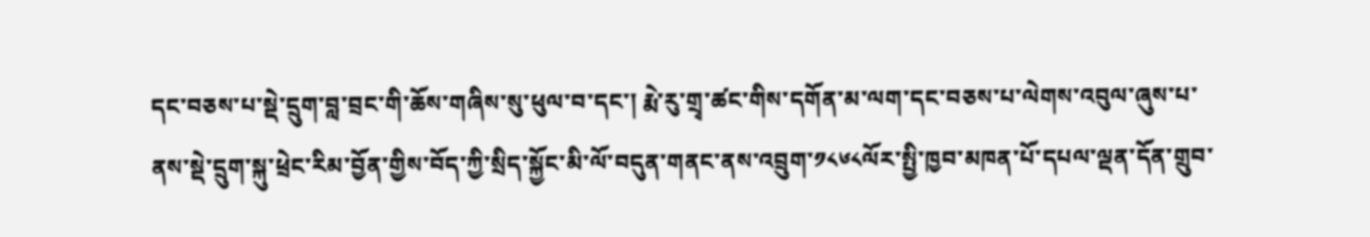དང་བཅས་པ་སྡེ་དྲུག་བླ་བྲང་གི་ཆོས་གཞིས་སུ་ཕུལ་བ་དང་། རྨེ་རུ་གྲྭ་ཚང་གིས་དགོན་མ་ལག་དང་བཅས་པ་ལེགས་འབུལ་ཞུས་པ་ནས་སྡེ་དྲུག་སྐུ་ཕྲེང་རིམ་བྱོན་གྱིས་བོད་ཀྱི་སྲིད་སྐྱོང་མི་ལོ་བདུན་གནང་ནས་འབྲུག་༡༨༦༨ལོར་སྤྱི་ཁྱབ་མཁན་པོ་དཔལ་ལྡན་དོན་གྲུབ་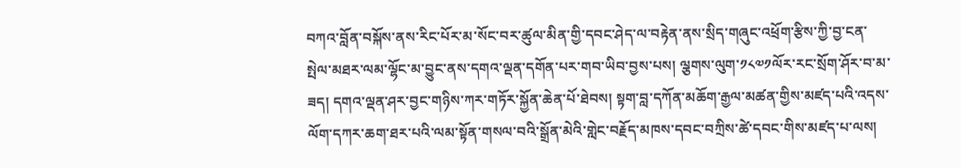བཀའ་བློན་བསྐོས་ནས་རིང་པོར་མ་སོང་བར་ཚུལ་མིན་གྱི་དབང་ཤེད་ལ་བརྟེན་ནས་སྲིད་གཞུང་འཕྲོག་རྩིས་ཀྱི་བྱ་ངན་སྤེལ་མཐར་ལམ་ལྷོང་མ་བྱུང་ནས་དགའ་ལྡན་དགོན་པར་གབ་ཡིབ་བྱས་པས། ལྕགས་ལུག་༡༨༧༡ལོར་རང་སྲོག་ཤོར་བ་མ་ཟད། དགའ་ལྡན་ཤར་བྱང་གཉིས་ཀར་གཏོར་སྐྱོན་ཆེན་པོ་ཐེབས། སྟག་བླ་དཀོན་མཆོག་རྒྱལ་མཚན་གྱིས་མཛད་པའི་འདས་ལོག་དཀར་ཆག་ཐར་པའི་ལམ་སྟོན་གསལ་བའི་སྒྲོན་མེའི་གླེང་བརྗོད་མཁས་དབང་བཀྲིས་ཚེ་དབང་གིས་མཛད་པ་ལས།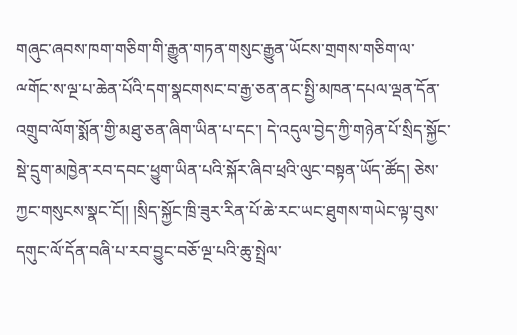གཞུང་ཞབས་ཁག་གཅིག་གི་རྒྱུན་གཏན་གསུང་རྒྱུན་ཡོངས་གྲགས་གཅིག་ལ་ྋགོང་ས་ལྔ་པ་ཆེན་པོའི་དག་སྣངགསང་བ་རྒྱ་ཅན་ནང་སྤྱི་མཁན་དཔལ་ལྡན་དོན་འགྲུབ་ལོག་སྨོན་གྱི་མཐུ་ཅན་ཞིག་ཡིན་པ་དང་། དེ་འདུལ་བྱེད་ཀྱི་གཉེན་པོ་སྲིད་སྐྱོང་སྡེ་དྲུག་མཁྱེན་རབ་དབང་ཕྱུག་ཡིན་པའི་སྐོར་ཞིབ་ཕྲའི་ལུང་བསྟན་ཡོད་ཚོད། ཅེས་ཀྱང་གསུངས་སྣང་ངོ།། །སྲིད་སྐྱོང་ཁྲི་ཟུར་རིན་པོ་ཆེ་རང་ཡང་ཐུགས་གཡེང་ལྟ་བུས་དགུང་ལོ་དོན་བཞི་པ་རབ་བྱུང་བཅོ་ལྔ་པའི་ཆུ་སྤྲེལ་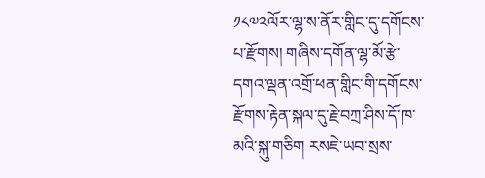༡༨༧༢ལོར་ལྷ་ས་ནོར་གླིང་དུ་དགོངས་པ་རྫོགས། གཞིས་དགོན་ལྷ་མོ་རྩེ་དགའ་ལྡན་འགྲོ་ཕན་གླིང་གི་དགོངས་རྫོགས་རྟེན་སྐལ་དུ་རྗེ་བཀྲ་ཤིས་དོ་ཁ་མའི་སྐུ་གཅིག རསཇེ་ཡབ་སྲས་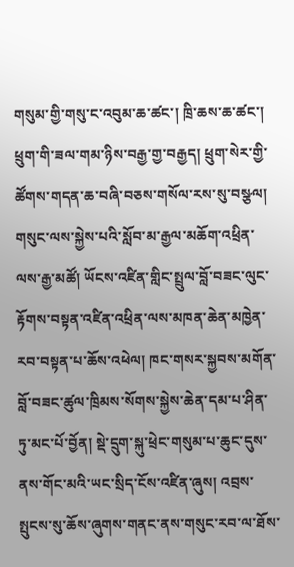གསུམ་གྱི་གསུ་ང་འབུམ་ཆ་ཚང་། ཁྲི་ཆས་ཆ་ཚང་། ཕྲུག་གི་ཟལ་གམ་ཉིས་བརྒྱ་གྱ་བརྒྱད། ཕྲུག་སེར་གྱི་ཚོགས་གདན་ཆ་བཞི་བཅས་གསོལ་རས་སུ་བསྩལ། གསུང་ལས་སྐྱེས་པའི་སློབ་མ་རྒྱལ་མཆོག་འཕྲིན་ལས་རྒྱ་མཚོ། ཡོངས་འཛིན་གླིང་སྤྲུལ་བློ་བཟང་ལུང་རྟོགས་བསྟན་འཛིན་འཕྲིན་ལས་མཁན་ཆེན་མཁྱེན་རབ་བསྟན་པ་ཆོས་འཕེལ། ཁང་གསར་སྐྱབས་མགོན་བློ་བཟང་ཚུལ་ཁྲིམས་སོགས་སྐྱེས་ཆེན་དམ་པ་ཤིན་ཏུ་མང་པོ་བྱོན། སྡེ་དྲུག་སྐུ་ཕྲེང་གསུམ་པ་ཆུང་དུས་ནས་གོང་མའི་ཡང་སྲིད་ངོས་འཛིན་ཞུས། འབྲས་སྤུངས་སུ་ཆོས་ཞུགས་གནང་ནས་གསུང་རབ་ལ་ཐོས་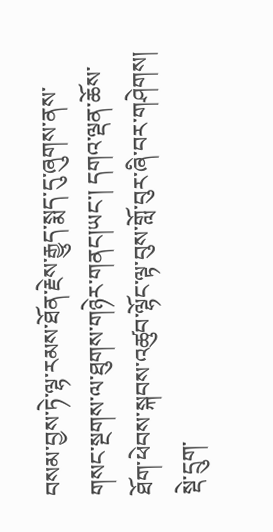བསམ་བྱས་ཏེ་ལྷ་རམས་ཐོན་རྗེས་རྒྱུད་སྨད་དུ་ཞུགས་ནས་གསང་སྔགས་ལ་ཐུགས་གཉེར་གནང།ཡང་། དགའ་ལྡན་ཆོས་ཐོག་ཕེབས་སྐབས་འཚུབ་ལྷོང་ལྟ་བུས་གློ་བུར་ཞི་བར་གཤེགས། སྡེ་དྲུག་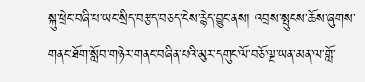སྐུ་ཕྲེང་བཞི་པ་ཡང་སྲིད་བརྩད་བཅད་ངེས་རྙེད་བྱུང་ནས། འབྲས་སྤུངས་ཆོས་ཞུགས་གནང་ཐོག་སློབ་གཉེར་གནང་བཞིན་པའི་མུར་དགུང་ལོ་བཅོ་ལྔ་ཡན་མན་ལ་གློ་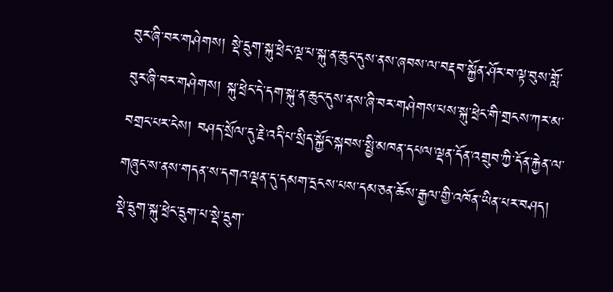བུར་ཞི་བར་གཤེགས། སྡེ་དྲུག་སྐུ་ཕྲེང་ལྔ་པ་སྐུ་ན་ཆུང་དུས་ནས་ཞབས་ལ་བརྡབ་སྐྱོན་ཤོར་བ་ལྟ་བུས་གློ་བུར་ཞི་བར་གཤེགས། སྐུ་ཕྲེང་དེ་དག་སྐུ་ན་ཆུང་དུས་ནས་ཞི་བར་གཤེགས་པས་སྐུ་ཕྲེང་གི་གྲངས་ཀར་མ་བགྲང་པར་ངེས། བཤད་སྲོལ་དུ་རྗེ་འདི་པ་སྲིད་སྐྱོང་སྐབས་སྤྱི་མཁན་དཔལ་ལྡན་དོན་འགྲུབ་ཀྱི་དོན་རྐྱེན་ལ་གཞུང་ས་ནས་གདན་ས་དགའ་ལྡན་དུ་དམག་དྲངས་པས་དམ་ཅན་ཆོས་རྒྱལ་གྱི་འཁོན་ཡིན་པར་བཤད། སྡེ་དྲུག་སྐུ་ཕྲེང་དྲུག་པ་སྡེ་དྲུག་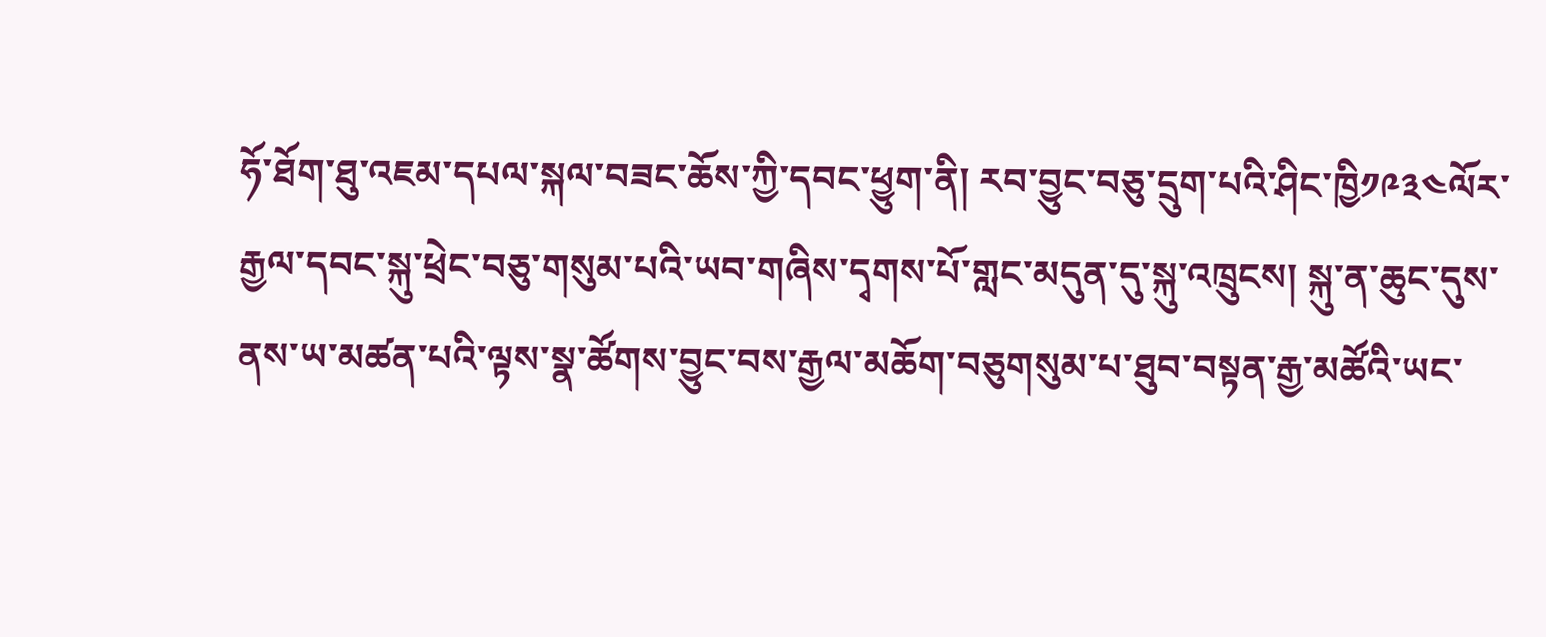ཧོ་ཐོག་ཐུ་འཇམ་དཔལ་སྐལ་བཟང་ཆོས་ཀྱི་དབང་ཕྱུག་ནི། རབ་བྱུང་བཅུ་དྲུག་པའི་ཤིང་ཁྱི༡༩༣༤ལོར་རྒྱལ་དབང་སྐུ་ཕྲེང་བཅུ་གསུམ་པའི་ཡབ་གཞིས་དྭགས་པོ་གླང་མདུན་དུ་སྐུ་འཁྲུངས། སྐུ་ན་ཆུང་དུས་ནས་ཡ་མཚན་པའི་ལྟས་སྣ་ཚོགས་བྱུང་བས་རྒྱལ་མཆོག་བཅུགསུམ་པ་ཐུབ་བསྟན་རྒྱ་མཚོའི་ཡང་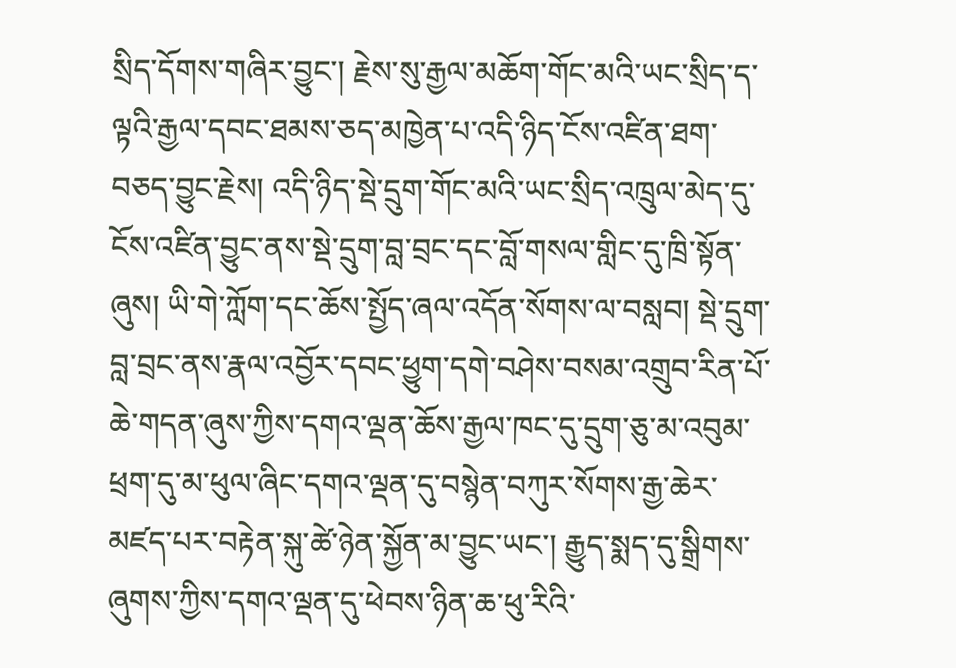སྲིད་དོགས་གཞིར་བྱུང་། རྗེས་སུ་རྒྱལ་མཆོག་གོང་མའི་ཡང་སྲིད་ད་ལྟའི་རྒྱལ་དབང་ཐམས་ཅད་མཁྱེན་པ་འདི་ཉིད་ངོས་འཛིན་ཐག་བཅད་བྱུང་རྗེས། འདི་ཉིད་སྡེ་དྲུག་གོང་མའི་ཡང་སྲིད་འཁྲུལ་མེད་དུ་ངོས་འཛིན་བྱུང་ནས་སྡེ་དྲུག་བླ་བྲང་དང་བློ་གསལ་གླིང་དུ་ཁྲི་སྟོན་ཞུས། ཡི་གེ་ཀློག་དང་ཆོས་སྤྱོད་ཞལ་འདོན་སོགས་ལ་བསླབ། སྡེ་དྲུག་བླ་བྲང་ནས་རྣལ་འབྱོར་དབང་ཕྱུག་དགེ་བཤེས་བསམ་འགྲུབ་རིན་པོ་ཆེ་གདན་ཞུས་ཀྱིས་དགའ་ལྡན་ཆོས་རྒྱལ་ཁང་དུ་དྲུག་ཅུ་མ་འབུམ་ཕྲག་དུ་མ་ཕུལ་ཞིང་དགའ་ལྡན་དུ་བསྙེན་བཀུར་སོགས་རྒྱ་ཆེར་མཛད་པར་བརྟེན་སྐུ་ཚེ་ཉེན་སྐྱོན་མ་བྱུང་ཡང་། རྒྱུད་སྨད་དུ་སྒྲིགས་ཞུགས་ཀྱིས་དགའ་ལྡན་དུ་ཕེབས་ཉིན་ཆ་ཕུ་རིའི་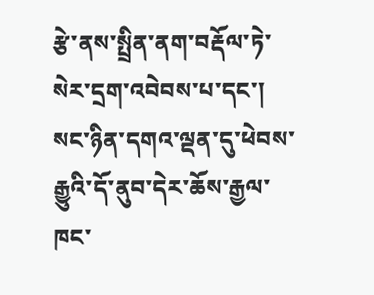རྩེ་ནས་སྤྲིན་ནག་བརྡོལ་ཏེ་སེར་དྲག་འབེབས་པ་དང་། སང་ཉིན་དགའ་ལྡན་དུ་ཕེབས་རྒྱུའི་དོ་ནུབ་དེར་ཆོས་རྒྱལ་ཁང་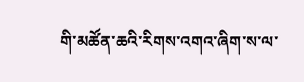གི་མཚོན་ཆའི་རིགས་འགའ་ཞིག་ས་ལ་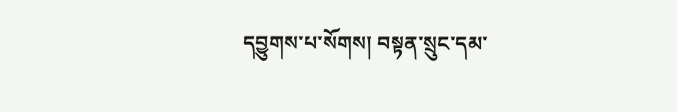དབྱུགས་པ་སོགས། བསྟན་སྲུང་དམ་